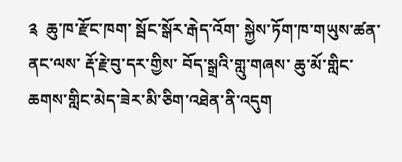༉  ཆུ་ཁ་རྫོང་ཁག་ སྦོང་སྒོར་རྒེད་འོག་ སྐྱེས་ཏོག་ཁ་གཡུས་ཚན་ནང་ལས་ རྡོ་རྗེ་བུ་དར་གྱིས་ བོད་སྒྲའི་གླུ་གཞས་ ཆུ་མོ་གླིང་ཆགས་གླིང་མེད་ཟེར་མི་ཅིག་འཐེན་ནི་འདུག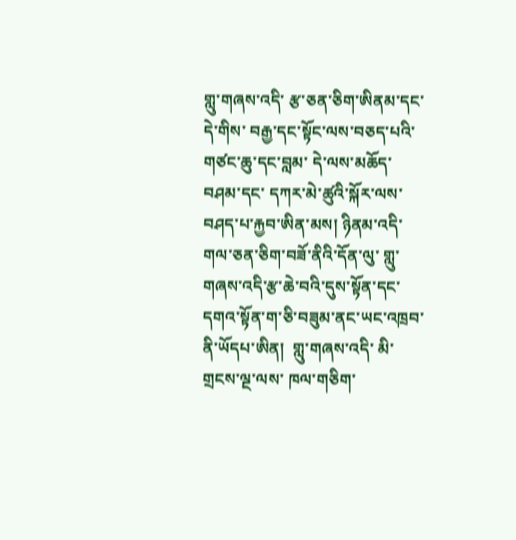གླུ་གཞས་འདི་ རྩ་ཅན་ཅིག་ཨིནམ་དང་ དེ་གིས་ བརྒྱ་དང་སྟོང་ལས་བཅད་པའི་གཙང་ཆུ་དང་བླམ་ དེ་ལས་མཆོད་བཤམ་དང་ དཀར་མེ་ཚུའི་སྐོར་ལས་བཤད་པ་རྐྱབ་ཨིན་མས། ཉིནམ་འདི་གལ་ཅན་ཅིག་བཟོ་ནིའི་དོན་ལུ་ གླུ་གཞས་འདི་རྩ་ཆེ་བའི་དུས་སྟོན་དང་དགའ་སྟོན་ག་ཅི་བཟུམ་ནང་ཡང་འཁྲབ་ནི་ཡོདཔ་ཨིན།  གླུ་གཞས་འདི་ མི་གྲངས་ལྔ་ལས་ ཁལ་གཅིག་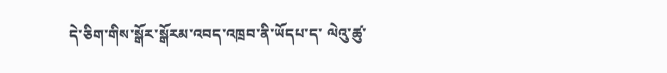དེ་ཅིག་གིས་སྒོར་སྒོརམ་འབད་འཁྲབ་ནི་ཡོདཔ་ད་ ལེའུ་ཚུ་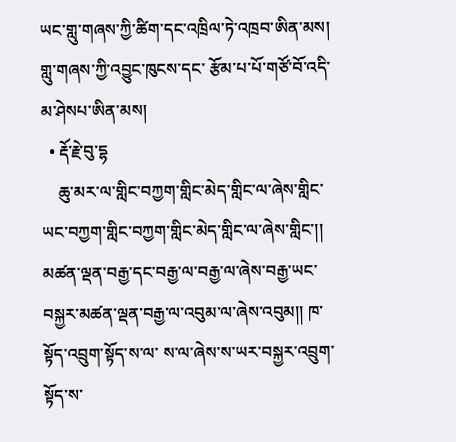ཡང་གླུ་གཞས་ཀྱི་ཚིག་དང་འཁྲིལ་ཏེ་འཁྲབ་ཨིན་མས། གླུ་གཞས་ཀྱི་འབྱུང་ཁུངས་དང་ རྩོམ་པ་པོ་གཙོ་བོ་འདི་མ་ཤེསཔ་ཨིན་མས།
  • རྡོ་རྗེ་བུ་དྷ
    ཆུ་མར་ལ་གླིང་བཀྱག་གླིང་མེད་གླིང་ལ་ཞེས་གླིང་ ཡང་བཀྱག་གླིང་བཀྱག་གླིང་མེད་གླིང་ལ་ཞེས་གླིང་།། མཚན་ལྡན་བརྒྱ་དང་བརྒྱ་ལ་བརྒྱ་ལ་ཞེས་བརྒྱ་ཡང་བསྐྱར་མཚན་ལྡན་བརྒྱ་ལ་འབུམ་ལ་ཞེས་འབུམ།། ཁ་སྟོད་འབྲུག་སྟོད་ས་ལ་ ས་ལ་ཞེས་ས་ཡར་བསྐྱར་འབྲུག་སྟོད་ས་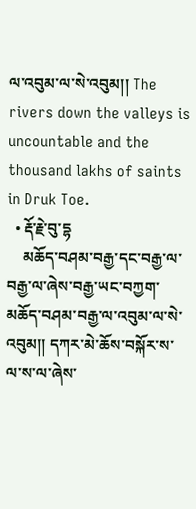ལ་འབུམ་ལ་སེ་འབུམ།། The rivers down the valleys is uncountable and the thousand lakhs of saints in Druk Toe.
  • རྡོ་རྗེ་བུ་དྷ
    མཆོད་བཤམ་བརྒྱ་དང་བརྒྱ་ལ་བརྒྱ་ལ་ཞེས་བརྒྱ་ཡང་བཀྱག་མཆོད་བཤམ་བརྒྱ་ལ་འབུམ་ལ་སེ་འབུམ།། དཀར་མེ་ཆོས་བསྐོར་ས་ལ་ས་ལ་ཞེས་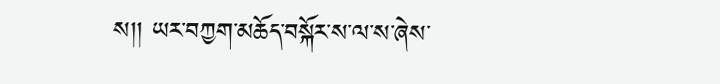ས།། ཡར་བཀྱག་མཆོད་བསྐོར་ས་ལ་ས་ཞེས་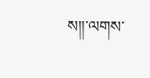ས།།་ལགས་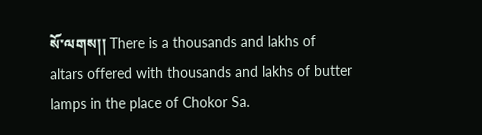སོ་ལགས།། There is a thousands and lakhs of altars offered with thousands and lakhs of butter lamps in the place of Chokor Sa.